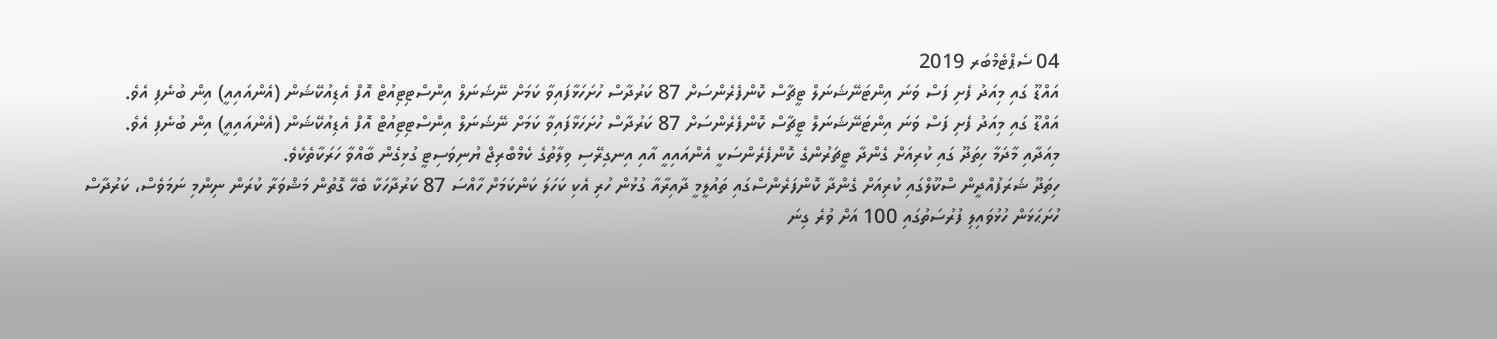04 ސެޕްޓެމްބަރ 2019
އައްޑޫ ގައި މިއަދު ފެށި ފަސް ވަނަ އިންޓަނޭޝަނަލް ޓީޗާސް ކޮންފެރެންސަށް 87 ކަރުދާސް ހުށަހަޅާފައިވާ ކަމަށް ނޭޝަނަލް އިންސްޓިޓިއުޓް އޮފް އެޑިއުކޭޝަން (އެންއައިއީ) އިން ބުނެފި އެވެ.
އައްޑޫ ގައި މިއަދު ފެށި ފަސް ވަނަ އިންޓަނޭޝަނަލް ޓީޗާސް ކޮންފެރެންސަށް 87 ކަރުދާސް ހުށަހަޅާފައިވާ ކަމަށް ނޭޝަނަލް އިންސްޓިޓިއުޓް އޮފް އެޑިއުކޭޝަން (އެންއައިއީ) އިން ބުނެފި އެވެ.
މިއަދާއި މާދަމާ ހިތަދޫ ގައި ކުރިއަށް ގެންދާ ޓީޗަރުންގެ ކޮންފެރެންސަކީ އެންއައިއީ އާއި އިނގިރޭސި ވިލާތުގެ ކެމްބްރިޖް ޔުނިވަސިޓީ ގުޅިގެން ބާއްވާ ހަރަކާތެކެވެ.
ހިތަދޫ ޝަރަފުއްދީން ސްކޫލްގައި ކުރިއަށް ގެންދާ ކޮންފަރެންސްގައި ތައުލީމީ ދާއިރާއާ ގުޅުން ހުރި އެކި ކަހަލަ ކަންކަމަށް ހާއްސަ 87 ކަރުދާހަކާ ބެހޭ ގޮތުން މަޝްވަރާ ކުރަން ނިންމި ނަމަވެސް، ކަރުދާސް ހުށަޙަޅަން ހުޅުވައިލި ފުރުސަތުގައި 100 އަށް ވުރެ ގިނަ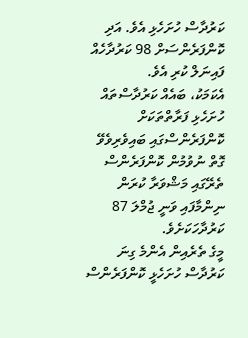ކަރުދާސް ހުށަހެޅި އެވެ. އަދި ކޮންފަރެންސަށް 98 ކަރުދާހެއް ފައިނަލް ކުރި އެވެ.
އެކަމަކު، ބައެއް ކަރުދާސްތައް ހުށަހެޅި ފަރާތްތަކަށް ކޮންފަރެންސްގައި ބައިވެރިވެވޭ ގޮތް ނުވުމުން ކޮންފަރެންސް ތެރޭގައި މަޝްވަރާ ކުރަން ނިންމާފައި ވަނީ ޖުމްލަ 87 ކަރުދާހަކަށެވެ.
މީގެ ތެރެއިން އެންމެ ގިނަ ކަރުދާސް ހުށަހެޅީ ކޮންފަރެންސް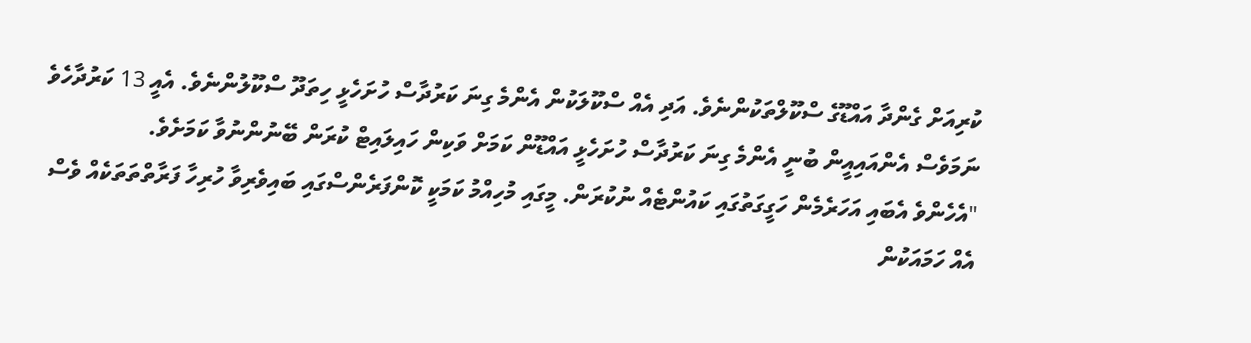ކުރިއަށް ގެންދާ އައްޑޫގެ ސްކޫލްތަކުންނެވެ. އަދި އެއް ސްކޫލަކުން އެންމެ ގިނަ ކަރުދާސް ހުށަހެޅީ ހިތަދޫ ސްކޫލުންނެވެ. އެއީ 13 ކަރުދާހެވެ
ނަމަވެސް އެންއައިއީން ބުނީ އެންމެ ގިނަ ކަރުދާސް ހުށަހެޅީ އައްޑޫން ކަމަށް ވަކިން ހައިލައިޓް ކުރަން ބޭނުންނުވާ ކަމަށެވެ.
"އެހެންވެ އެބައި އަހަރެމެން ހަގީގަތުގައި ކައުންޓެއް ނުކުރަން. މީގައި މުހިއްމު ކަމަކީ ކޮންފަރެންސްގައި ބައިވެރިވާ ހުރިހާ ފަރާތްތަތަކެއް ވެސް އެއް ހަމައަކުން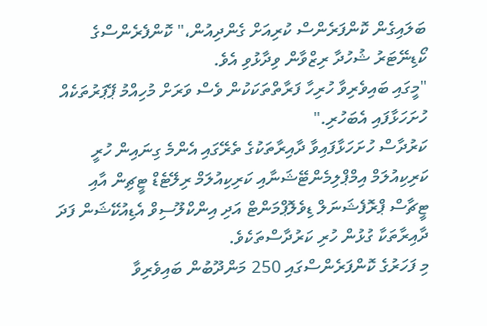ބަލައިގެން ކޮންފަރެންސް ކުރިއަށް ގެންދިއުން،" ކޮންފެރެންސްގެ ކޯޑިނޭޓަރު ޝުހުދާ ރިޒްވާން ވިދާޅުވި އެވެ.
"މީގައި ބައިވެރިވާ ހުރިހާ ފަރާތްތަކަކުން ވެސް ވަރަށް މުހިއްމު ޕޭޕަރުތަކެއް ހުށަހަޅާފައި އެބަހުރި."
ކަރުދާސް ހުށަހަޅާފައިވާ ދާއިރާތަކުގެ ތެރޭގައި އެންމެ ގިނައިން ހުރީ ކަރިކިއުލަމް އިމްޕްލިމެންޓޭޝަނާއި ކަރިކިއުލަމް ރިލޭޓެޑް ޓީޗިން އާއި ޓީޗާސް ޕްރޮފެޝަނަލް ޑިވެލޮޕްމަންޓް އަދި އިންކްލޫސިވް އެޑިއުކޭޝަން ފަދަ ދާއިރާތަކާ ގުޅުން ހުރި ކަރުދާސްތަކެވެ.
މި ފަހަރުގެ ކޮންފަރެންސްގައި 250 މަންދޫބުން ބައިވެރިވާ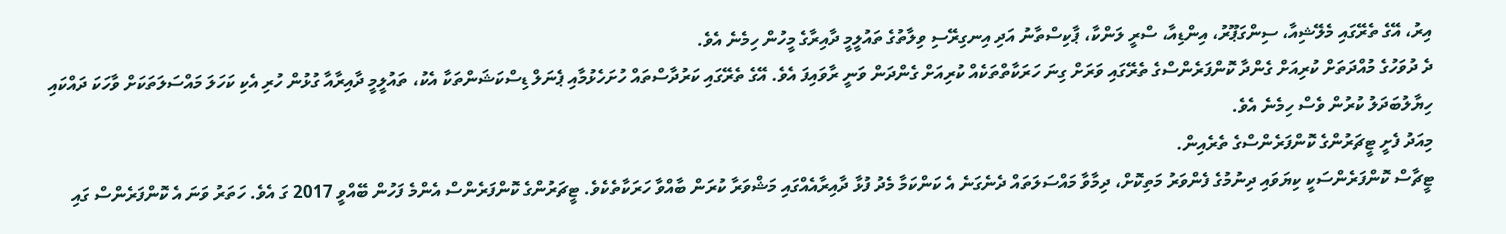އިރު، އޭގެ ތެރޭގައި މެލޭޝިއާ، ސިންގަޕޫރު، އިންޑިއާ، ސްރީ ލަންކާ، ޕާކިސްތާނު އަދި އިނގިރޭސި ވިލާތުގެ ތައުލީމީ ދާއިރާގެ މީހުން ހިމެނެ އެވެ.
ދެ ދުވަހުގެ މުއްދަތަށް ކުރިއަށް ގެންދާ ކޮންފަރެންސްގެ ތެރޭގައި ވަރަށް ގިނަ ހަރަކާތްތަކެއް ކުރިއަށް ގެންދަން ވަނީ ރާވައިފަ އެވެ. އޭގެ ތެރޭގައި ކަރުދާސްތައް ހުށަހެޅުމާއި ޕެނަލް ޑިސްކަޝަންތަކާ އެކު، ތައުލީމީ ދާއިރާއާ ގުޅުން ހުރި އެކި ކަހަލަ މައްސަލަތަކަށް ވާހަކަ ދައްކައި ހިޔާލުބަދަލު ކުރުން ވެސް ހިމެނެ އެވެ.
މިއަދު ފެށީ ޓީޗަރުންގެ ކޮންފަރެންސްގެ ތެރެއިން.
ޓީޗާސް ކޮންފަރެންސަކީ ކިޔަވައި ދިނުމުގެ ފެންވަރު މަތިކޮށް، ދިމާވާ މައްސަލަތައް ދެނެގަނެ އެ ކަންކަމާ މެދު ފުޅާ ދާއިރާއެއްގައި މަޝްވަރާ ކުރަން ބާއްވާ ހަރަކާތެކެވެ. ޓީޗަރުންގެ ކޮންފަރެންސް އެންމެ ފަހުން ބޭއްވީ 2017 ގަ އެވެ. ހަތަރު ވަނަ އެ ކޮންފަރެންސް ގައި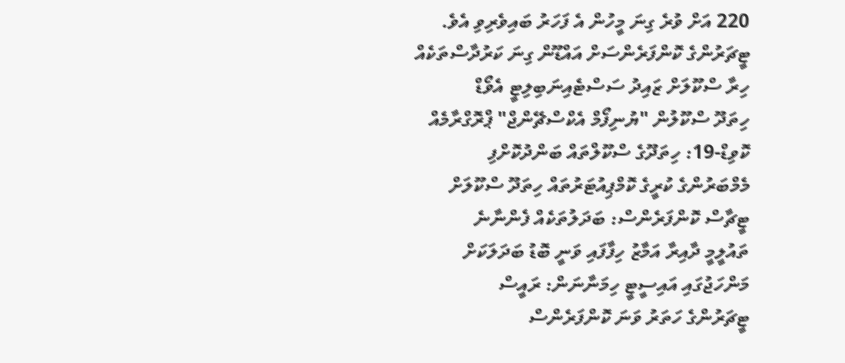220 އަށް ވުރެ ގިނަ މީހުން އެ ފަހަރު ބައިވެރިވި އެވެ.
ޓީޗަރުންގެ ކޮންފަރެންސަށް އައްޑޫން ގިނަ ކަރުދާސްތަކެއް
ހިރާ ސްކޫލަށް ޒައިދު ސަސްޓެއިނަބިލިޓީ އެވޯޑް
ހިތަދޫ ސްކޫލުން "ޔުނިފޯމް އެކްސްޗޭންޖް" ޕްރޮގްރާމެއް
ކޮވިޑް-19: ހިތަދޫގެ ސްކޫލްތައް ބަންދުކޮށްފި
މެމްބަރުންގެ ކުރީގެ ކޮމްޕިއުޓަރުތައް ހިތަދޫ ސްކޫލަށް
ޓީޗާސް ކޮންފަރެންސް: ބަދަލުތަކެއް ފެންނާނެ
ތައުލީމީ ދާއިރާ އަމާޒު ހިފާފައި ވަނީ ބޮޑު ބަދަލަކަށް
މަންހަޖުގައި އައިސީޓީ ހިމަނާނަން: ރައީސް
ޓީޗަރުންގެ ހަތަރު ވަނަ ކޮންފަރެންސް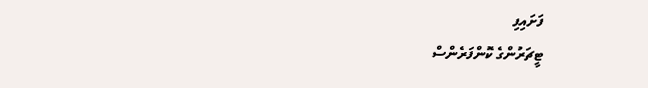ފަށައިފި
ޓީޗަރުންގެ ކޮންފަރެންސް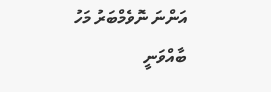އަންނަ ނޮވެމްބަރު މަހު ބާއްވަނީ